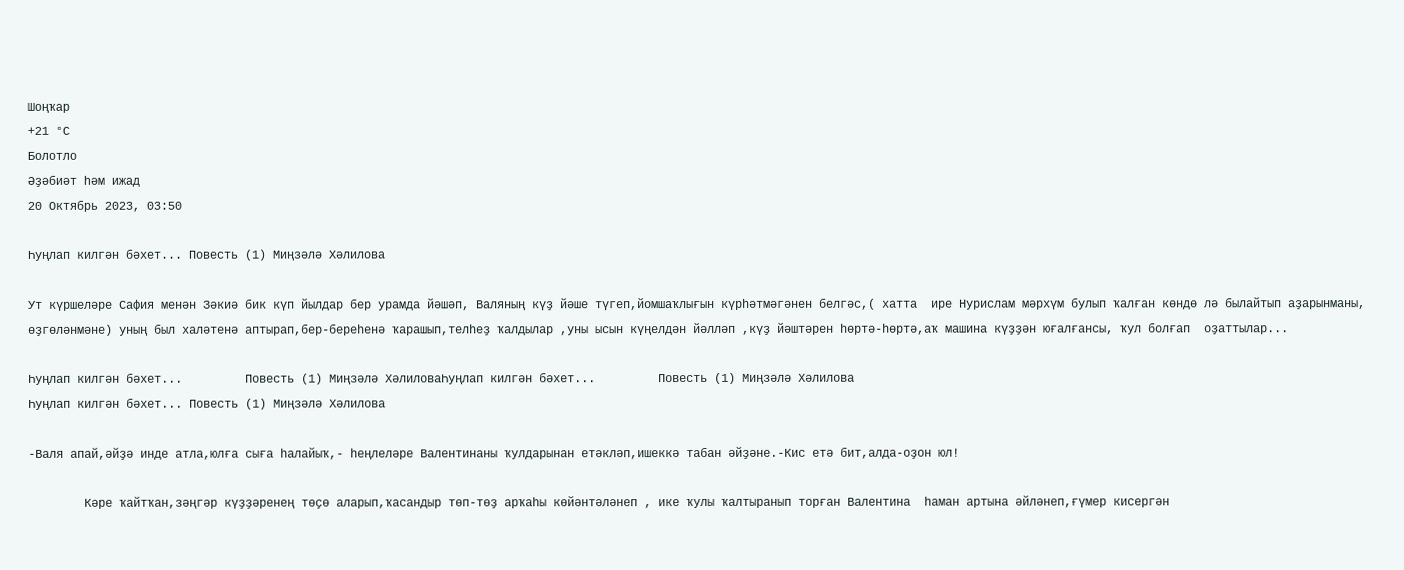Шоңҡар
+21 °С
Болотло
Әҙәбиәт һәм ижад
20 Октябрь 2023, 03:50

Һуңлап килгән бәхет... Повесть (1) Миңзәлә Хәлилова

Ут күршеләре Сафия менән Зәкиә бик күп йылдар бер урамда йәшәп, Валяның күҙ йәше түгеп,йомшаҡлығын күрһәтмәгәнен белгәс,( хатта  ире Нурислам мәрхүм булып ҡалған көндө лә былайтып аҙарынманы, өҙгөләнмәне) уның был халәтенә аптырап,бер-береһенә ҡарашып,телһеҙ ҡалдылар ,уны ысын күңелдән йәлләп ,күҙ йәштәрен һөртә-һөртә,аҡ машина күҙҙән юғалғансы, ҡул болғап  оҙаттылар...

Һуңлап килгән бәхет...         Повесть (1) Миңзәлә ХәлиловаҺуңлап килгән бәхет...         Повесть (1) Миңзәлә Хәлилова
Һуңлап килгән бәхет... Повесть (1) Миңзәлә Хәлилова

-Валя апай,әйҙә инде атла,юлға сыға һалайыҡ,- һеңлеләре Валентинаны ҡулдарынан етәкләп,ишеккә табан әйҙәне.-Кис етә бит,алда-оҙон юл!

        Кәре ҡайтҡан,зәңгәр күҙҙәренең төҫө аларып,ҡасандыр төп-төҙ арҡаһы көйәнтәләнеп , ике ҡулы ҡалтыранып торған Валентина  һаман артына әйләнеп,ғүмер кисергән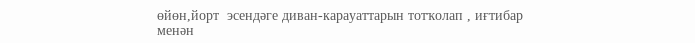өйөн,йорт  эсендәге диван-карауаттарын тотҡолап , иғтибар менән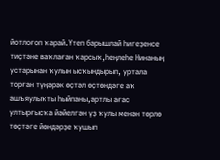йотлоғоп ҡарай.Үтеп барышлай һигеҙенсе тиҫтәне ваҡлаған ҡарсыҡ,һеңлеһе Нинаның устарынан ҡулын ысҡындырып, уртала торған түңәрәк өҫтәл өҫтөндәге аҡ ашъяулыҡты һыйпаны,артлы ағас ултырғысҡа йәйелгән үҙ ҡулы менән төрлө төҫтәге йөндәрҙе ҡушып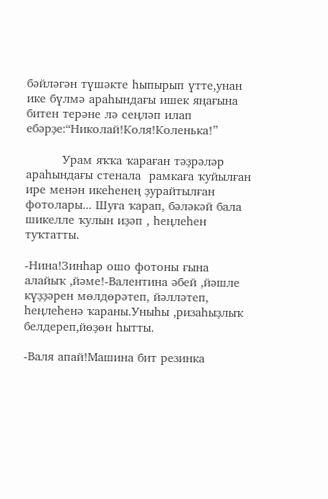бәйләгән түшәкте һыпырып үтте,унан ике бүлмә араһындағы ишек яңағына битен терәне лә сеңләп илап ебәрҙе:“Николай!Коля!Коленька!”

         Урам яҡҡа ҡараған тәҙрәләр араһындағы стенала  рамкаға ҡуйылған   ире менән икеһенең ҙурайтылған фотолары... Шуға ҡарап, бәләкәй бала шикелле ҡулын иҙәп , һеңлеһен туҡтатты.

-Нина!Зинһар ошо фотоны ғына алайыҡ ,йәме!-Валентина әбей ,йәшле күҙҙәрен мөлдөрәтеп, йәлләтеп, һеңлеһенә ҡараны.Уныһы ,ризаһыҙлыҡ белдереп,йөҙөн һытты.

-Валя апай!Машина бит резинка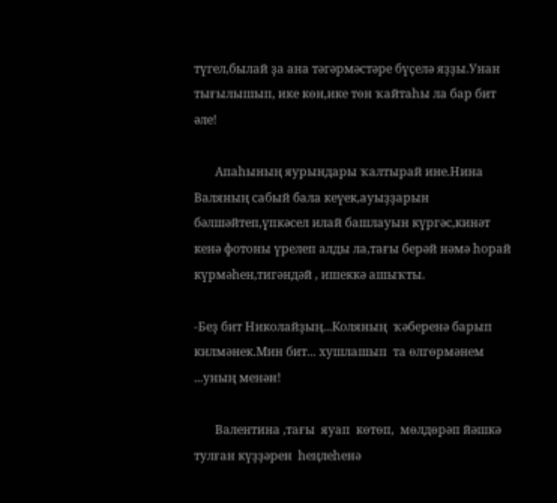түгел,былай ҙа ана тәгәрмәстәре бүҫелә яҙҙы.Унан тығылышып, ике көн,ике төн ҡайтаһы ла бар бит әле!

       Апаһының яурындары ҡалтырай ине.Нина Валяның сабый бала кеүек,ауыҙҙарын бәлшәйтеп,үпкәсел илай башлауын күргәс,кинәт кенә фотоны үрелеп алды ла,тағы берәй нәмә һорай күрмәһен,тигәндәй , ишеккә ашыҡты.

-Беҙ бит Николайҙың...Коляның  ҡәберенә барып килмәнек.Мин бит... хушлашып  та өлгөрмәнем ...уның менән!

       Валентина ,тағы  яуап  көтөп,  мөлдөрәп йәшкә тулған күҙҙәрен  һеңлеһенә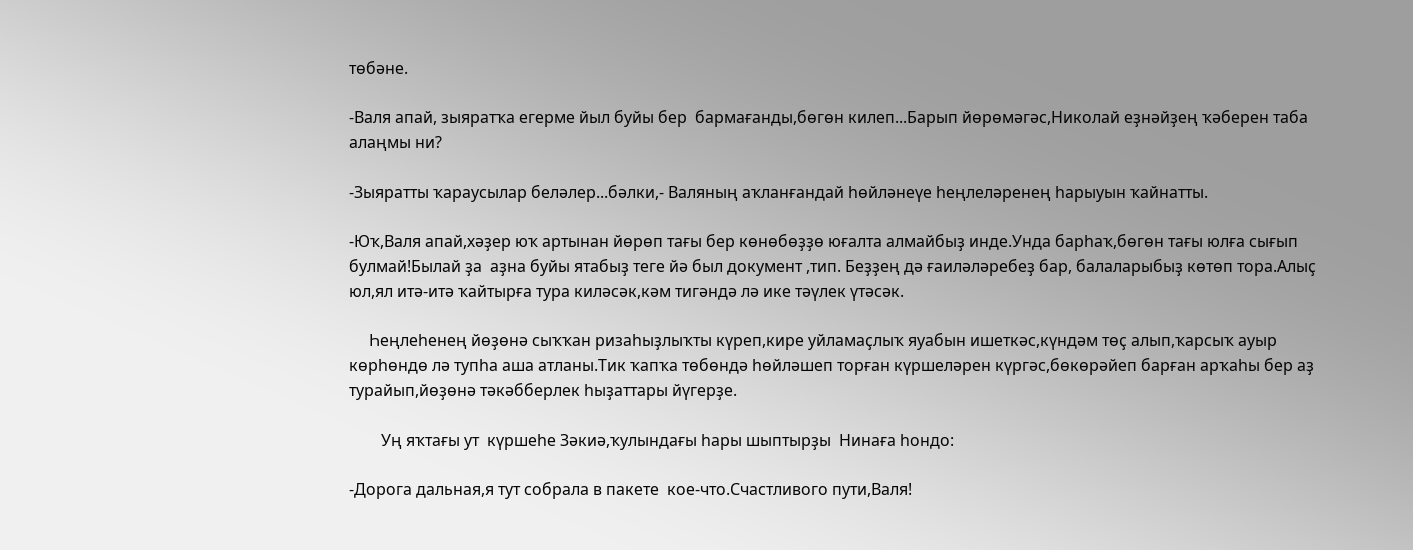төбәне.

-Валя апай, зыяратҡа егерме йыл буйы бер  бармағанды,бөгөн килеп...Барып йөрөмәгәс,Николай еҙнәйҙең ҡәберен таба алаңмы ни?

-Зыяратты ҡараусылар беләлер...бәлки,- Валяның аҡланғандай һөйләнеүе һеңлеләренең һарыуын ҡайнатты.

-Юҡ,Валя апай,хәҙер юҡ артынан йөрөп тағы бер көнөбөҙҙө юғалта алмайбыҙ инде.Унда барһаҡ,бөгөн тағы юлға сығып булмай!Былай ҙа  аҙна буйы ятабыҙ теге йә был документ ,тип. Беҙҙең дә ғаиләләребеҙ бар, балаларыбыҙ көтөп тора.Алыҫ юл,ял итә-итә ҡайтырға тура киләсәк,кәм тигәндә лә ике тәүлек үтәсәк.

     Һеңлеһенең йөҙөнә сыҡҡан ризаһыҙлыҡты күреп,кире уйламаҫлыҡ яуабын ишеткәс,күндәм төҫ алып,ҡарсыҡ ауыр  көрһөндө лә тупһа аша атланы.Тик ҡапҡа төбөндә һөйләшеп торған күршеләрен күргәс,бөкөрәйеп барған арҡаһы бер аҙ турайып,йөҙөнә тәкәбберлек һыҙаттары йүгерҙе.

        Уң яҡтағы ут  күршеһе Зәкиә,ҡулындағы һары шыптырҙы  Нинаға һондо:

-Дорога дальная,я тут собрала в пакете  кое-что.Счастливого пути,Валя!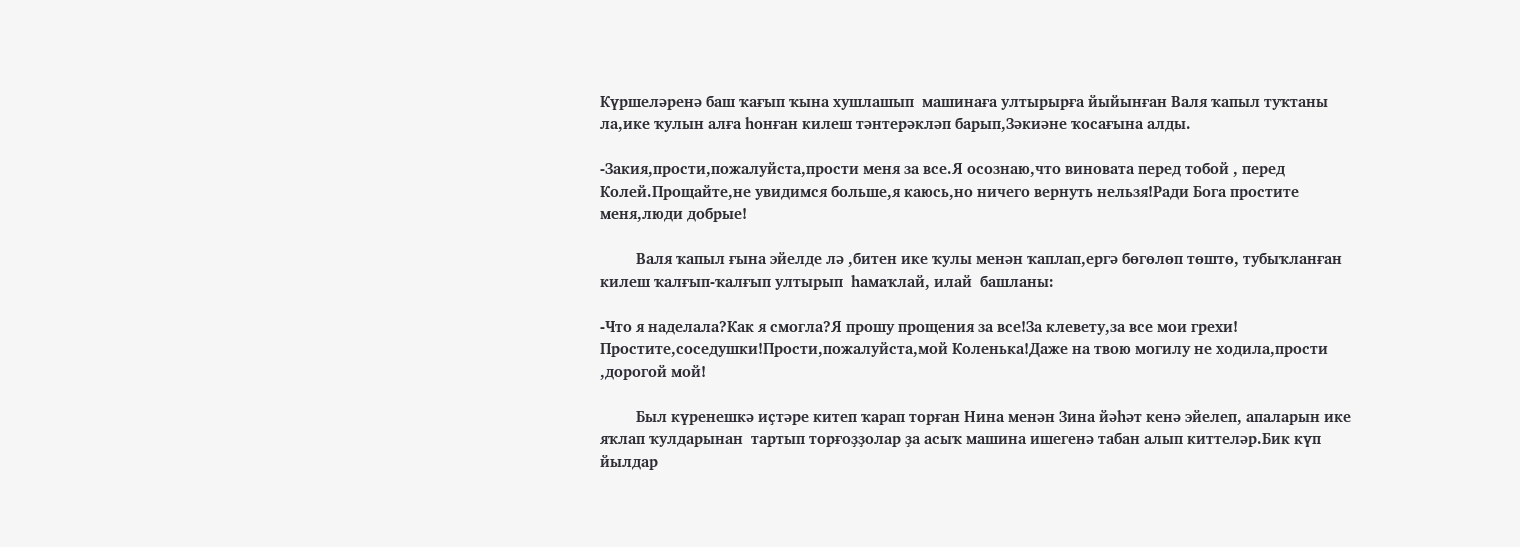Күршеләренә баш ҡағып ҡына хушлашып  машинаға ултырырға йыйынған Валя ҡапыл туҡтаны ла,ике ҡулын алға һонған килеш тәнтерәкләп барып,Зәкиәне ҡосағына алды.

-Закия,прости,пожалуйста,прости меня за все.Я осознаю,что виновата перед тобой , перед Колей.Прощайте,не увидимся больше,я каюсь,но ничего вернуть нельзя!Ради Бога простите меня,люди добрые!

         Валя ҡапыл ғына эйелде лә ,битен ике ҡулы менән ҡаплап,ергә бөгөлөп төштө, тубыҡланған килеш ҡалғып-ҡалғып ултырып  һамаҡлай, илай  башланы:

-Что я наделала?Как я смогла?Я прошу прощения за все!За клевету,за все мои грехи! Простите,соседушки!Прости,пожалуйста,мой Коленька!Даже на твою могилу не ходила,прости ,дорогой мой!

         Был күренешкә иҫтәре китеп ҡарап торған Нина менән Зина йәһәт кенә эйелеп, апаларын ике яҡлап ҡулдарынан  тартып торғоҙҙолар ҙа асыҡ машина ишегенә табан алып киттеләр.Бик күп йылдар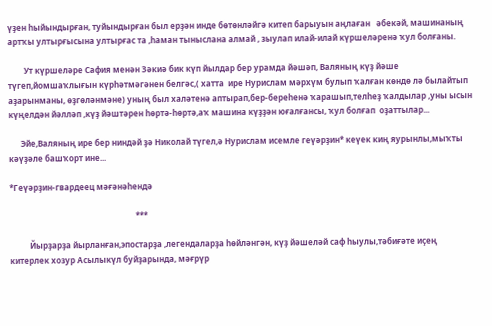үҙен һыйындырған, туйындырған был ерҙән инде бөтөнләйгә китеп барыуын аңлаған   әбекәй, машинаның артҡы ултырғысына ултырғас та ,һаман тыныслана алмай , зыулап илай-илай күршеләренә ҡул болғаны.

        Ут күршеләре Сафия менән Зәкиә бик күп йылдар бер урамда йәшәп, Валяның күҙ йәше түгеп,йомшаҡлығын күрһәтмәгәнен белгәс,( хатта  ире Нурислам мәрхүм булып ҡалған көндө лә былайтып аҙарынманы, өҙгөләнмәне) уның был халәтенә аптырап,бер-береһенә ҡарашып,телһеҙ ҡалдылар ,уны ысын күңелдән йәлләп ,күҙ йәштәрен һөртә-һөртә,аҡ машина күҙҙән юғалғансы, ҡул болғап  оҙаттылар...

      Эйе,Валяның ире бер ниндәй ҙә Николай түгел,ә Нурислам исемле геүәрҙин* кеүек киң яурынлы,мыҡты кәүҙәле башҡорт ине...

*Геүәрҙин-гвардеец мәғәнәһендә

                                                               ***

          Йырҙарҙа йырланған,эпостарҙа ,легендаларҙа һөйләнгән, күҙ йәшеләй саф һыулы,тәбиғәте иҫең китерлек хозур Асылыкүл буйҙарында, мәғрүр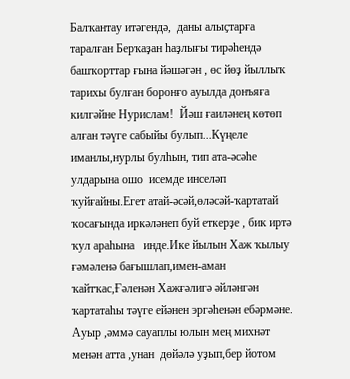Балҡантау итәгендә,  даны алыҫтарға таралған Берҡаҙан һаҙлығы тирәһендә  башҡорттар ғына йәшәгән , өс йөҙ йыллыҡ тарихы булған боронғо ауылда донъяға килгәйне Нурислам!  Йәш ғаиләнең көтөп алған тәүге сабыйы булып...Күңеле иманлы,нурлы булһын, тип ата-әсәһе улдарына ошо  исемде инселәп ҡуйғайны.Егет атай-әсәй,өләсәй-ҡартатай ҡосағында иркәләнеп буй еткерҙе , бик иртә ҡул араһына   инде.Ике йылын Хаж ҡылыу ғәмәленә бағышлап,имен-аман ҡайтҡас,Ғәленән Хажғәлигә әйләнгән ҡартатаһы тәүге ейәнен эргәһенән ебәрмәне. Ауыр ,әммә сауаплы юлын мең михнәт менән атта ,унан  дөйәлә уҙып,бер йотом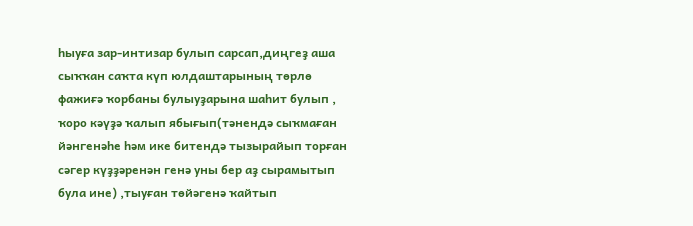һыуға зар-интизар булып сарсап,диңгеҙ аша  сыҡҡан саҡта күп юлдаштарының төрлө фажиғә ҡорбаны булыуҙарына шаһит булып , ҡоро кәүҙә ҡалып ябығып(тәнендә сыҡмаған йәнгенәһе һәм ике битендә тызырайып торған сәгер күҙҙәренән генә уны бер аҙ сырамытып була ине) ,тыуған төйәгенә ҡайтып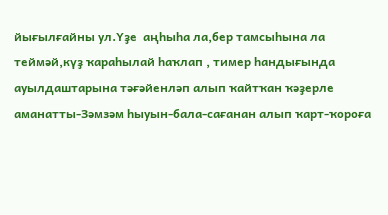йығылғайны ул.Үҙе  аңһыһа ла,бер тамсыһына ла теймәй,күҙ ҡараһылай һаҡлап , тимер һандығында ауылдаштарына тәғәйенләп алып ҡайтҡан ҡәҙерле аманатты-Зәмзәм һыуын-бала-сағанан алып ҡарт-ҡороға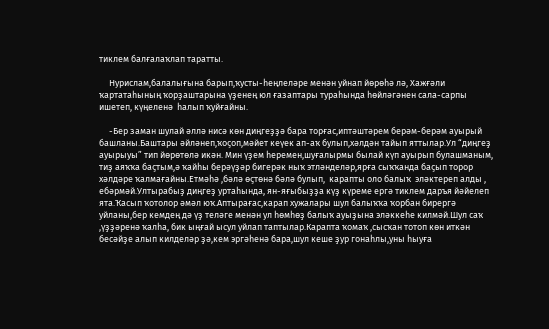тиклем балғалаҡлап таратты.

     Нурислам,балалығына барып,ҡусты-һеңлеләре менән уйнап йөрөһә лә, Хажғәли  ҡартатаһының ҡорҙаштарына үҙенең юл ғазаптары тураһында һөйләгәнен сала-сарпы ишетеп, күңеленә  һалып ҡуйғайны.

     -Бер заман шулай әллә нисә көн диңгеҙҙә бара торғас,иптәштәрем берәм-берәм ауырый башланы.Баштары әйләнеп,ҡоҫоп,мәйет кеүек ап-аҡ булып,хәлдән тайып яттылар.Ул “диңгеҙ ауырыуы” тип йөрөтөлә икән. Мин үҙем һеремен,шуғалырмы былай күп ауырып булашманым, тиҙ аяҡҡа баҫтым,ә ҡайһы берәүҙәр бигерәк ныҡ этләнделәр,ярға сыҡҡанда баҫып торор хәлдәре ҡалмағайны.Етмәһә ,бәлә өҫтөнә бәлә булып,  карапты оло балыҡ  эләктереп алды , ебәрмәй.Ултырабыҙ диңгеҙ уртаһында, ян-яғыбыҙҙа күҙ күреме ергә тиклем даръя йәйелеп ята.Ҡасып ҡотолор әмәл юҡ.Аптырағас,карап хужалары шул балыҡҡа ҡорбан бирергә уйланы,бер кемдең дә үҙ теләге менән ул һөмһөҙ балыҡ ауыҙына эләккеһе килмәй.Шул саҡ ,үҙҙәренә ҡалһа, бик ыңғай ысул уйлап таптылар.Карапта ҡомаҡ ,сысҡан тотоп көн иткән бесәйҙе алып килделәр ҙә,кем эргәһенә бара,шул кеше ҙур гонаһлы,уны һыуға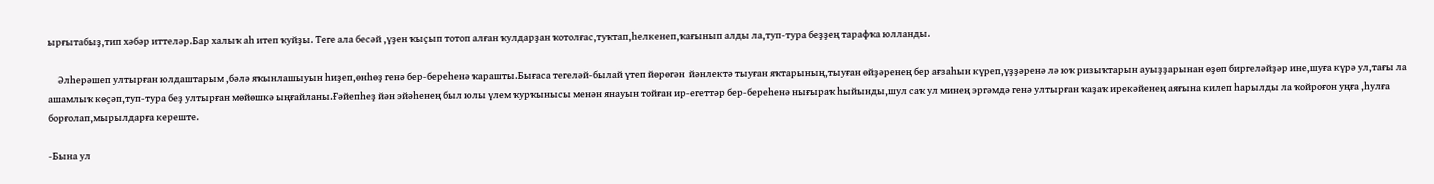ырғытабыҙ,тип хәбәр иттеләр.Бар халыҡ аһ итеп ҡуйҙы. Теге ала бесәй ,үҙен ҡыҫып тотоп алған ҡулдарҙан ҡотолғас,туҡтап,һелкенеп,ҡағынып алды ла,туп-тура беҙҙең тарафҡа юлланды.

     Әлһерәшеп ултырған юлдаштарым ,бәлә яҡынлашыуын һиҙеп,өнһөҙ генә бер-береһенә ҡарашты.Бығаса тегеләй-былай үтеп йөрөгән  йәнлектә тыуған яҡтарының,тыуған өйҙәренең бер ағзаһын күреп,үҙҙәренә лә юҡ ризыҡтарын ауыҙҙарынан өҙөп биргеләйҙәр ине,шуға күрә ул,тағы ла ашамлыҡ көҫәп,туп-тура беҙ ултырған мөйөшкә ыңғайланы.Ғәйепһеҙ йән эйәһенең был юлы үлем ҡурҡынысы менән янауын тойған ир-егеттәр бер-береһенә нығыраҡ һыйынды,шул саҡ ул минең эргәмдә генә ултырған ҡаҙаҡ ирекәйенең аяғына килеп һарылды ла ҡойроғон уңға ,һулға борғолап,мырылдарға кереште.

-Бына ул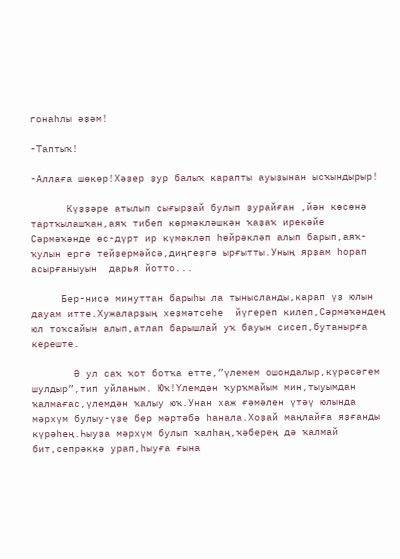гонаһлы әҙәм!

-Таптыҡ!

-Аллаға шөкөр!Хәҙер ҙур балыҡ карапты ауыҙынан ысҡындырыр!

      Күҙҙәре атылып сығырҙай булып ҙурайған ,йән көсөнә тартҡылашҡан,аяҡ тибеп көрмәкләшкән ҡаҙаҡ ирекәйе Сәрмәҡәнде өс-дүрт ир күмәкләп һөйрәкләп алып барып,аяҡ-ҡулын ергә тейҙермәйсә,диңгеҙгә ырғытты.Уның ярҙам һорап асырғаныуын  дарья йотто...

     Бер-нисә минуттан барыһы ла тынысланды,карап үҙ юлын дауам итте.Хужаларҙың хеҙмәтсеһе  йүгереп килеп,Сәрмәҡәндең юл тоҡсайын алып,атлап барышлай уҡ бауын сисеп,бутанырға кереште.

       Ә ул саҡ ҡот ботҡа етте,”үлемем ошондалыр,күрәсәгем шулдыр”,тип уйланым. Юҡ!Үлемдән ҡурҡмайым мин,тыуымдан ҡалмағас,үлемдән ҡалыу юҡ.Унан хаж ғәмәлен үтәү юлында мәрхүм булыу-үҙе бер мәртәбә һанала.Хоҙай маңлайға яҙғанды күрәһең.Һыуҙа мәрхүм булып ҡалһаң,ҡәберең дә ҡалмай бит,сепрәккә урап,һыуға ғына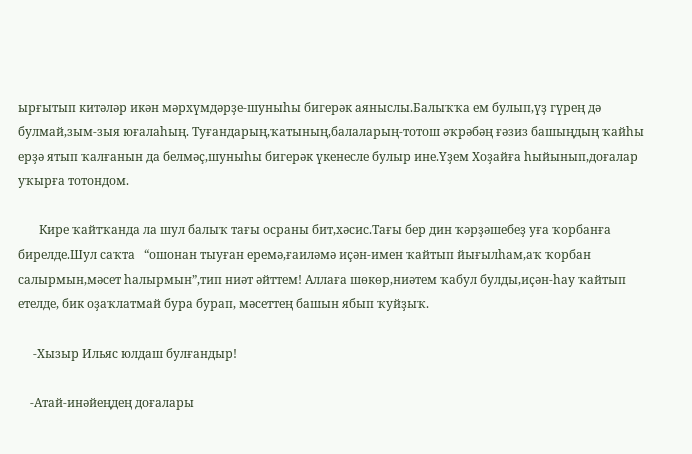ырғытып китәләр икән мәрхүмдәрҙе-шуныһы бигерәк аяныслы.Балыҡҡа ем булып,үҙ гүрең дә булмай,зым-зыя юғалаһың. Туғандарың,ҡатының,балаларың-тотош әҡрәбәң ғәзиз башыңдың ҡайһы ерҙә ятып ҡалғанын да белмәҫ,шуныһы бигерәк үкенесле булыр ине.Үҙем Хоҙайға һыйынып,доғалар уҡырға тотондом.

       Кире ҡайтҡанда ла шул балыҡ тағы осраны бит,хәсис.Тағы бер дин ҡәрҙәшебеҙ уға ҡорбанға бирелде.Шул саҡта   “ошонан тыуған еремә,ғаиләмә иҫән-имен ҡайтып йығылһам,аҡ ҡорбан салырмын,мәсет һалырмын”,тип ниәт әйттем! Аллаға шөкөр,ниәтем ҡабул булды,иҫән-һау ҡайтып етелде, бик оҙаҡлатмай бура бурап, мәсеттең башын ябып ҡуйҙыҡ.

     -Хызыр Ильяс юлдаш булғандыр!

    -Атай-инәйеңдең доғалары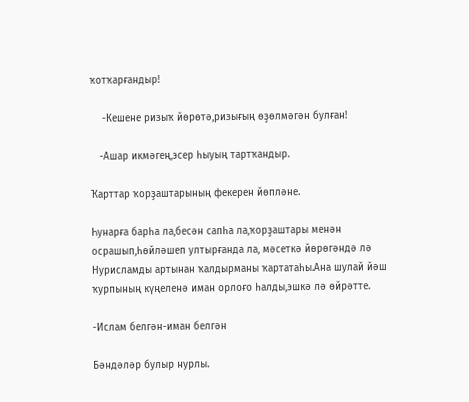ҡотҡарғандыр!

    -Кешене ризыҡ йөрөтә,ризығың өҙөлмәгән булған!

   -Ашар икмәгең,эсер һыуың тартҡандыр.

Ҡарттар ҡорҙаштарының фекерен йөпләне.

Һунарға барһа ла,бесән сапһа ла,ҡорҙаштары менән осрашып,һөйләшеп ултырғанда ла, мәсеткә йөрөгәндә лә  Нурисламды артынан ҡалдырманы ҡартатаһы.Ана шулай йәш ҡурпының күңеленә иман орлоғо һалды,эшкә лә өйрәтте.

-Ислам белгән-иман белгән

Бәндәләр булыр нурлы.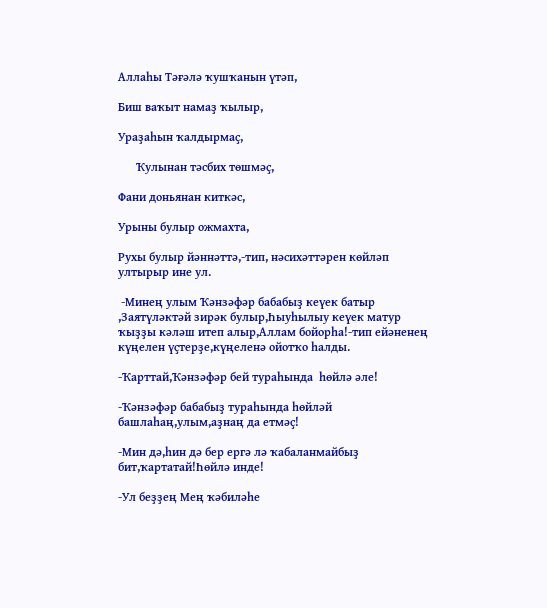Аллаһы Тәғәлә ҡушҡанын үтәп,

Биш ваҡыт намаҙ ҡылыр,

Ураҙаһын ҡалдырмаҫ,

      Ҡулынан тәсбих төшмәҫ,

Фани доньянан киткәс,

Урыны булыр ожмахта,

Рухы булыр йәннәттә,-тип, нәсихәттәрен көйләп ултырыр ине ул.

 -Минең улым Ҡәнзәфәр бабабыҙ кеүек батыр ,Заятүләктәй зирәк булыр,Һыуһылыу кеүек матур ҡыҙҙы кәләш итеп алыр,Аллам бойорһа!-тип ейәненең күңелен үҫтерҙе,күңеленә ойотҡо һалды.

-Ҡарттай,Ҡәнзәфәр бей тураһында  һөйлә әле!

-Ҡәнзәфәр бабабыҙ тураһында һөйләй башлаһаң,улым,аҙнаң да етмәҫ!

-Мин дә,һин дә бер ергә лә ҡабаланмайбыҙ бит,ҡартатай!Һөйлә инде!

-Ул беҙҙең Мең ҡәбиләһе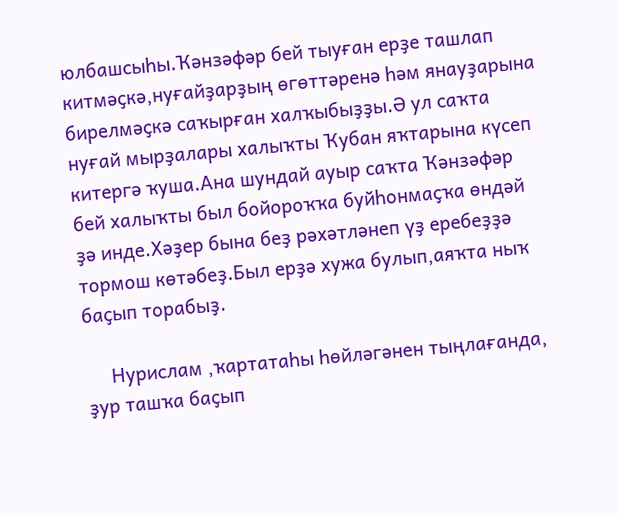юлбашсыһы.Ҡәнзәфәр бей тыуған ерҙе ташлап китмәҫкә,нуғайҙарҙың өгөттәренә һәм янауҙарына бирелмәҫкә саҡырған халҡыбыҙҙы.Ә ул саҡта нуғай мырҙалары халыҡты Ҡубан яҡтарына күсеп китергә ҡуша.Ана шундай ауыр саҡта Ҡәнзәфәр бей халыҡты был бойороҡҡа буйһонмаҫҡа өндәй ҙә инде.Хәҙер бына беҙ рәхәтләнеп үҙ еребеҙҙә тормош көтәбеҙ.Был ерҙә хужа булып,аяҡта ныҡ баҫып торабыҙ.

     Нурислам ,ҡартатаһы һөйләгәнен тыңлағанда,  ҙур ташҡа баҫып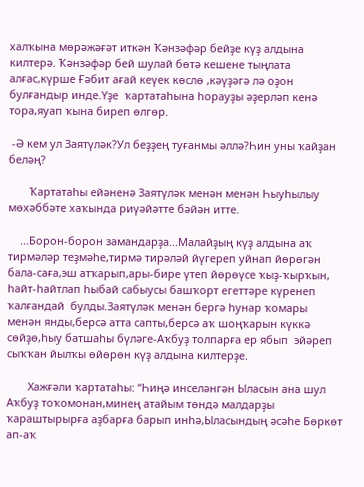халҡына мөрәжәғәт иткән Ҡәнзәфәр бейҙе күҙ алдына килтерә. Ҡәнзәфәр бей шулай бөтә кешене тыңлата алғас,күрше Ғәбит ағай кеүек көслө ,кәүҙәгә лә оҙон булғандыр инде.Үҙе  ҡартатаһына һорауҙы әҙерләп кенә тора,яуап ҡына биреп өлгөр.

 -Ә кем ул Заятүләк?Ул беҙҙең туғанмы әллә?Һин уны ҡайҙан беләң?

       Ҡартатаһы ейәненә Заятүләк менән менән Һыуһылыу мөхәббәте хаҡында риүәйәтте бәйән итте.

    ...Борон-борон замандарҙа...Малайҙың күҙ алдына аҡ тирмәләр теҙмәһе,тирмә тирәләй йүгереп уйнап йөрөгән бала-саға,эш атҡарып,ары-бире үтеп йөрөүсе ҡыҙ-ҡырҡын, һайт-һайтлап һыбай сабыусы башҡорт егеттәре күренеп ҡалғандай  булды.Заятүләк менән бергә һунар ҡомары менән янды,берсә атта сапты,берсә аҡ шоңҡарын күккә сөйҙө,һыу батшаһы бүләге-Аҡбуҙ толпарға ер ябып  эйәреп сыҡҡан йылҡы өйөрөн күҙ алдына килтерҙе.

       Хажғәли ҡартатаһы: “Һиңә инселәнгән Ыласын ана шул Аҡбуҙ тоҡомонан,минең атайым төндә малдарҙы ҡараштырырға аҙбарға барып инһә,Ыласындың әсәһе Бөркөт  ап-аҡ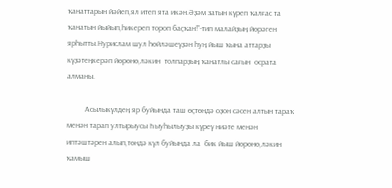ҡанаттарын йәйеп,ял итеп ята икән.Әҙәм затын күреп ҡалғас та ҡанатын йыйып,һикереп тороп баҫҡан!”-тип малайҙың йөрәген ярһытты.Нурислам шул һөйләшеүҙән һуң йыш ҡына аттарҙы күҙәтеңкерәп йөрөнө,ләкин  толпарҙың ҡанатлы сағын  осрата алманы.

         Асылыкүлдең яр буйында таш өҫтөндә оҙон сәсен алтын тараҡ менән тарап ултырыусы Һыуһылыуҙы күреү ниәте менән иптәштәрен алып,төндә күл буйында ла  бик йыш йөрөнө,ләкин ҡамыш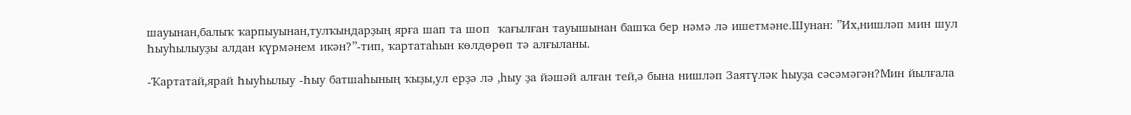шауынан,балыҡ ҡарпыуынан,тулҡындарҙың ярға шап та шоп  ҡағылған тауышынан башҡа бер нәмә лә ишетмәне.Шунан: ”Их,нишләп мин шул Һыуһылыуҙы алдан күрмәнем икән?”-тип, ҡартатаһын көлдөрөп тә алғыланы.

-Ҡартатай,ярай Һыуһылыу -Һыу батшаһының ҡыҙы,ул ерҙә лә ,һыу ҙа йәшәй алған тей,ә бына нишләп Заятүләк һыуҙа сәсәмәгән?Мин йылғала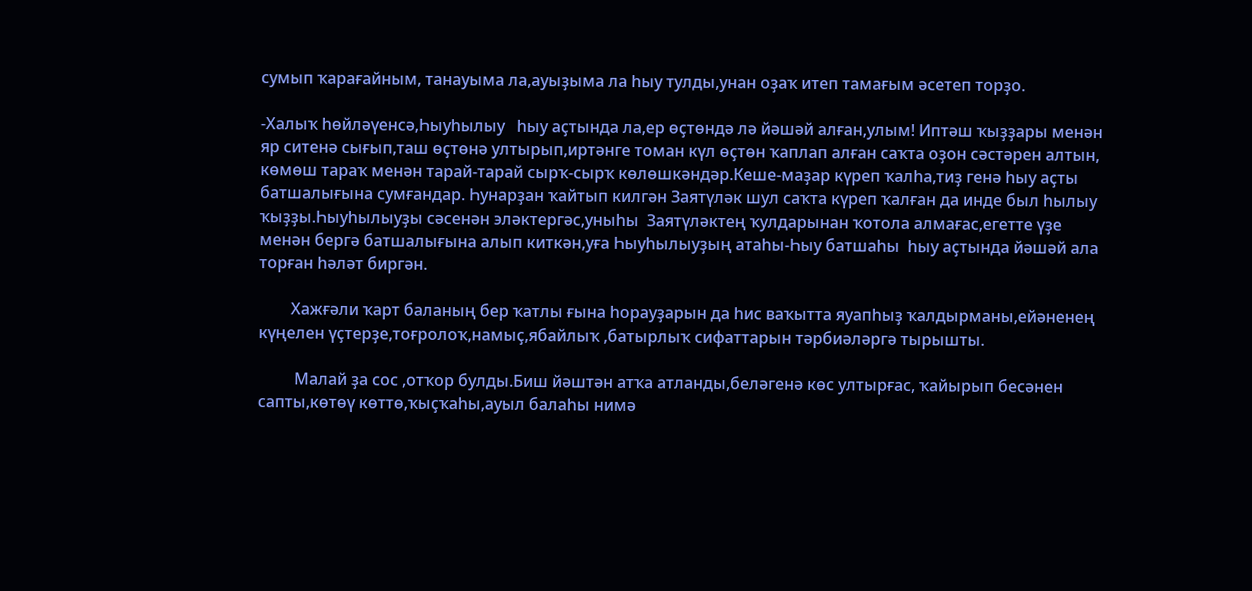сумып ҡарағайным, танауыма ла,ауыҙыма ла һыу тулды,унан оҙаҡ итеп тамағым әсетеп торҙо.

-Халыҡ һөйләүенсә,Һыуһылыу   һыу аҫтында ла,ер өҫтөндә лә йәшәй алған,улым! Иптәш ҡыҙҙары менән яр ситенә сығып,таш өҫтөнә ултырып,иртәнге томан күл өҫтөн ҡаплап алған саҡта оҙон сәстәрен алтын, көмөш тараҡ менән тарай-тарай сырҡ-сырҡ көлөшкәндәр.Кеше-маҙар күреп ҡалһа,тиҙ генә һыу аҫты батшалығына сумғандар. Һунарҙан ҡайтып килгән Заятүләк шул саҡта күреп ҡалған да инде был һылыу ҡыҙҙы.Һыуһылыуҙы сәсенән эләктергәс,уныһы  Заятүләктең ҡулдарынан ҡотола алмағас,егетте үҙе менән бергә батшалығына алып киткән,уға Һыуһылыуҙың атаһы-Һыу батшаһы  һыу аҫтында йәшәй ала торған һәләт биргән.

        Хажғәли ҡарт баланың бер ҡатлы ғына һорауҙарын да һис ваҡытта яуапһыҙ ҡалдырманы,ейәненең күңелен үҫтерҙе,тоғролоҡ,намыҫ,ябайлыҡ ,батырлыҡ сифаттарын тәрбиәләргә тырышты.

         Малай ҙа сос ,отҡор булды.Биш йәштән атҡа атланды,беләгенә көс ултырғас, ҡайырып бесәнен сапты,көтөү көттө,ҡыҫҡаһы,ауыл балаһы нимә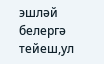эшләй белергә тейеш,ул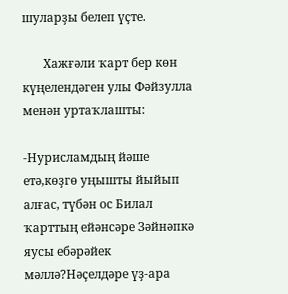шуларҙы белеп үҫте.

       Хажғәли ҡарт бер көн күңелендәген улы Фәйзулла менән уртаҡлашты:

-Нурисламдың йәше етә,көҙгө уңышты йыйып алғас, түбән ос Билал ҡарттың ейәнсәре Зәйнәпкә яусы ебәрәйек мәллә?Нәҫелдәре үҙ-ара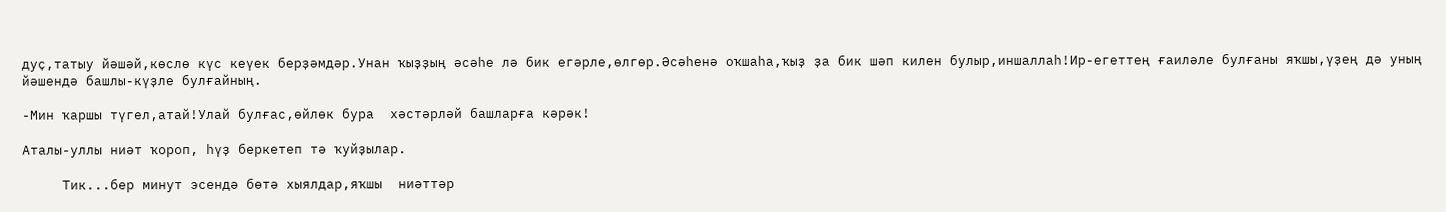дуҫ,татыу йәшәй,көслө күс кеүек берҙәмдәр.Унан ҡыҙҙың әсәһе лә бик егәрле,өлгөр.Әсәһенә оҡшаһа,ҡыҙ ҙа бик шәп килен булыр,иншаллаһ!Ир-егеттең ғаиләле булғаны яҡшы,үҙең дә уның йәшендә башлы-күҙле булғайның.

-Мин ҡаршы түгел,атай!Улай булғас,өйлөк бура  хәстәрләй башларға кәрәк!

Аталы-уллы ниәт ҡороп, һүҙ беркетеп тә ҡуйҙылар.

     Тик...бер минут эсендә бөтә хыялдар,яҡшы  ниәттәр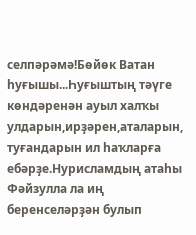селпәрәмә!Бөйөк Ватан һуғышы...Һуғыштың тәүге көндәренән ауыл халҡы улдарын,ирҙәрен,аталарын, туғандарын ил һаҡларға ебәрҙе.Нурисламдың атаһы Фәйзулла ла иң беренселәрҙән булып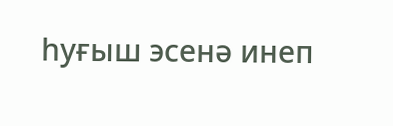һуғыш эсенә инеп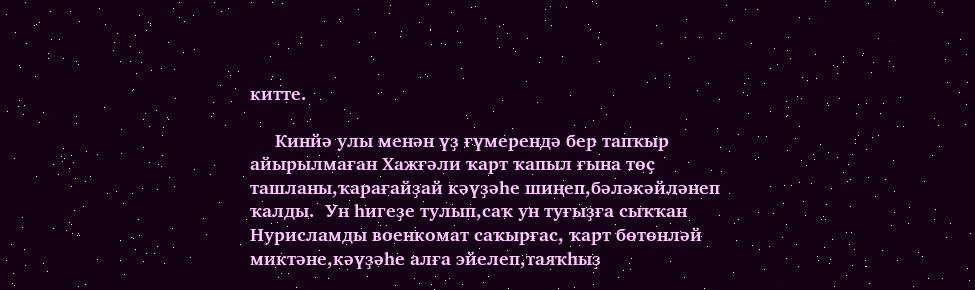китте.

     Кинйә улы менән үҙ ғүмерендә бер тапҡыр айырылмаған Хажғәли ҡарт ҡапыл ғына төҫ ташланы,ҡарағайҙай кәүҙәһе шиңеп,бәләкәйләнеп ҡалды.  Ун һигеҙе тулып,саҡ ун туғыҙға сыҡҡан   Нурисламды военкомат саҡырғас, ҡарт бөтөнләй миктәне,кәүҙәһе алға эйелеп,таяҡһыҙ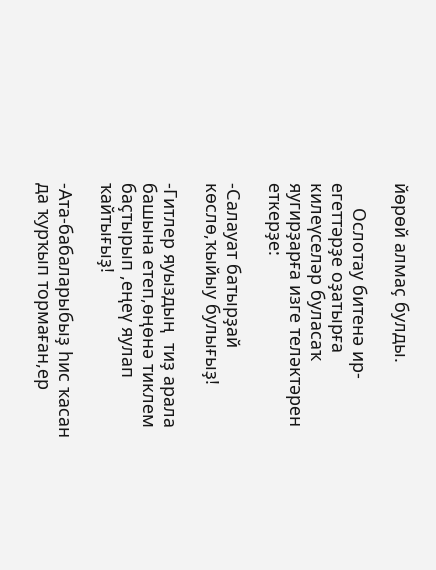йөрөй алмаҫ булды.

     Ослотау битенә ир-егеттәрҙе оҙатырға килеүселәр буласаҡ яугирҙарға изге теләктәрен еткерҙе:

-Салауат батырҙай көслө,ҡыйыу булығыҙ!

-Гитлер яуыздың  тиҙ арала башына етеп,өңөнә тиклем баҫтырып ,еңеү яулап  ҡайтығыҙ!

-Ата-бабаларыбыҙ һис ҡасан да ҡурҡып тормаған,ер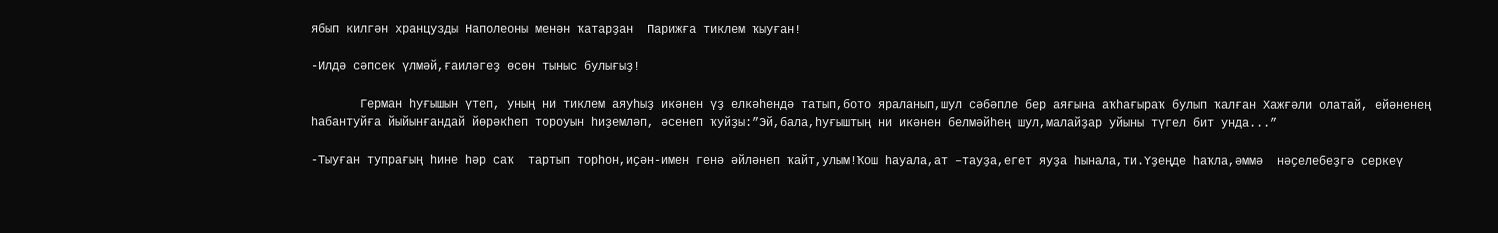ябып килгән хранцузды Наполеоны менән ҡатарҙан  Парижға тиклем ҡыуған!

-Илдә сәпсек үлмәй,ғаиләгеҙ өсөн тыныс булығыҙ!

       Герман һуғышын үтеп, уның ни тиклем аяуһыҙ икәнен үҙ елкәһендә татып,бото яраланып,шул сәбәпле бер аяғына аҡһағыраҡ булып ҡалған Хажғәли олатай, ейәненең һабантуйға йыйынғандай йөрәкһеп тороуын һиҙемләп, әсенеп ҡуйҙы:”Эй,бала,һуғыштың ни икәнен белмәйһең шул,малайҙар уйыны түгел бит унда...”

-Тыуған тупрағың һине һәр саҡ  тартып торһон,иҫән-имен генә әйләнеп ҡайт,улым!Ҡош һауала,ат –тауҙа,егет яуҙа һынала,ти.Үҙеңде һаҡла,әммә  нәҫелебеҙгә серкеү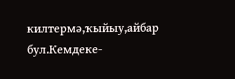килтермә,ҡыйыу,айбар бул.Кемдеке-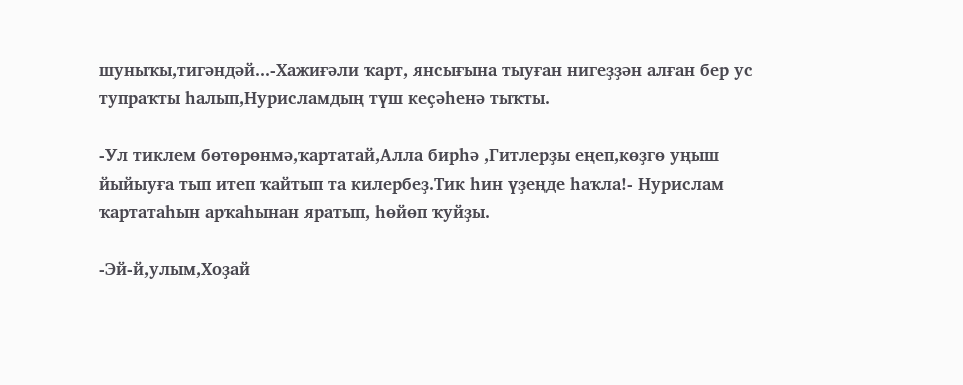шуныҡы,тигәндәй...-Хажиғәли ҡарт, янсығына тыуған нигеҙҙән алған бер ус тупраҡты һалып,Нурисламдың түш кеҫәһенә тыҡты.

-Ул тиклем бөтөрөнмә,ҡартатай,Алла бирһә ,Гитлерҙы еңеп,көҙгө уңыш йыйыуға тып итеп ҡайтып та килербеҙ.Тик һин үҙеңде һаҡла!- Нурислам ҡартатаһын арҡаһынан яратып, һөйөп ҡуйҙы.

-Эй-й,улым,Хоҙай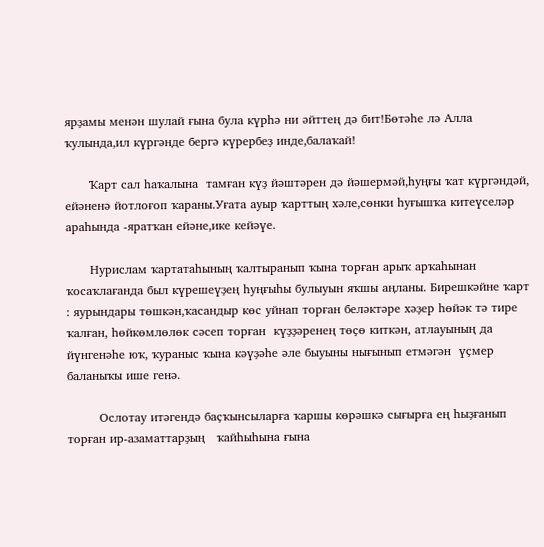ярҙамы менән шулай ғына була күрһә ни әйттең дә бит!Бөтәһе лә Алла ҡулында,ил күргәнде бергә күрербеҙ инде,балаҡай!

      Ҡарт сал һаҡалына  тамған күҙ йәштәрен дә йәшермәй,һуңғы ҡат күргәндәй, ейәненә йотлоғоп ҡараны.Уғата ауыр ҡарттың хәле,сөнки һуғышҡа китеүселәр араһында -яратҡан ейәне,ике кейәүе.

      Нурислам ҡартатаһының ҡалтыранып ҡына торған арыҡ арҡаһынан ҡосаҡлағанда был күрешеүҙең һуңғыһы булыуын яҡшы аңланы. Бирешкәйне ҡарт : яурындары төшкән,ҡасандыр көс уйнап торған беләктәре хәҙер һөйәк тә тире ҡалған, һөйкөмлөлөк сәсеп торған  күҙҙәренең төҫө киткән, атлауының да йүнгенәһе юҡ, ҡураныс ҡына кәүҙәһе әле быуыны нығынып етмәгән  үҫмер баланыҡы ише генә.

        Ослотау итәгендә баҫҡынсыларға ҡаршы көрәшкә сығырға ең һыҙғанып торған ир-азаматтарҙың   ҡайһыһына ғына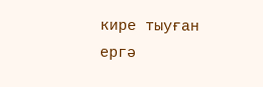кире тыуған ергә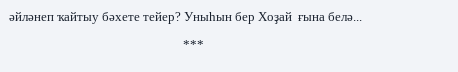әйләнеп ҡайтыу бәхете тейер? Уныһын бер Хоҙай  ғына белә...

                                                          ***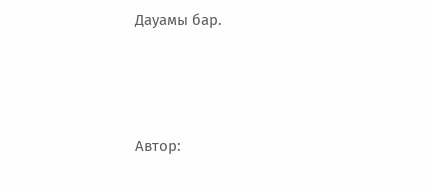Дауамы бар.





Автор: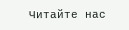Читайте нас